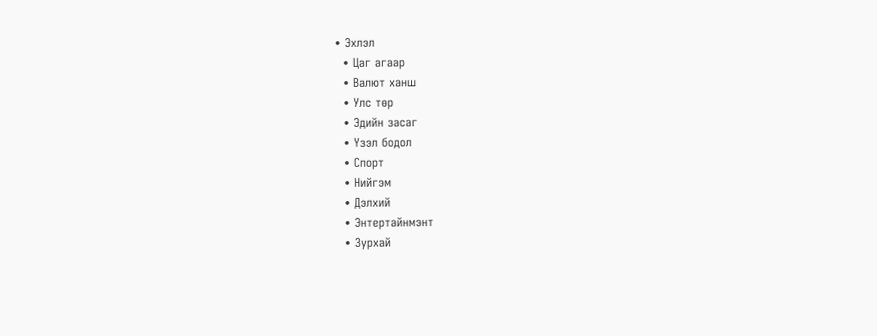• Эхлэл
  • Цаг агаар
  • Валют ханш
  • Улс төр
  • Эдийн засаг
  • Үзэл бодол
  • Спорт
  • Нийгэм
  • Дэлхий
  • Энтертайнмэнт
  • Зурхай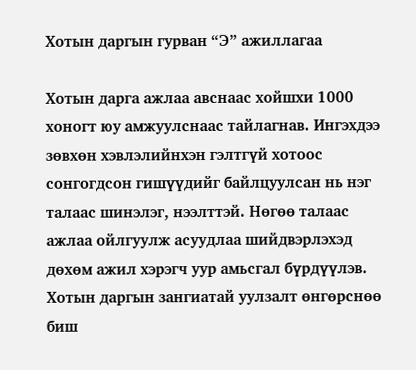Хотын даргын гурван “Э” ажиллагаа

Хотын дарга ажлаа авснаас хойшхи 1000 хоногт юу амжуулснаас тайлагнав. Ингэхдээ зөвхөн хэвлэлийнхэн гэлтгүй хотоос сонгогдсон гишүүдийг байлцуулсан нь нэг талаас шинэлэг, нээлттэй. Нөгөө талаас ажлаа ойлгуулж асуудлаа шийдвэрлэхэд дөхөм ажил хэрэгч уур амьсгал бүрдүүлэв. Хотын даргын зангиатай уулзалт өнгөрснөө биш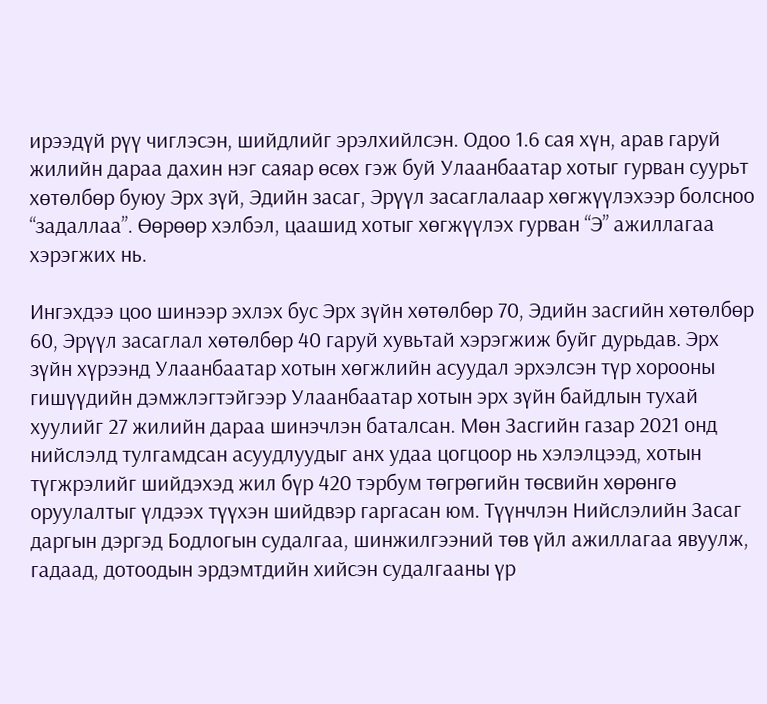ирээдүй рүү чиглэсэн, шийдлийг эрэлхийлсэн. Одоо 1.6 сая хүн, арав гаруй жилийн дараа дахин нэг саяар өсөх гэж буй Улаанбаатар хотыг гурван суурьт хөтөлбөр буюу Эрх зүй, Эдийн засаг, Эрүүл засаглалаар хөгжүүлэхээр болсноо “задаллаа”. Өөрөөр хэлбэл, цаашид хотыг хөгжүүлэх гурван “Э” ажиллагаа хэрэгжих нь.

Ингэхдээ цоо шинээр эхлэх бус Эрх зүйн хөтөлбөр 70, Эдийн засгийн хөтөлбөр 60, Эрүүл засаглал хөтөлбөр 40 гаруй хувьтай хэрэгжиж буйг дурьдав. Эрх зүйн хүрээнд Улаанбаатар хотын хөгжлийн асуудал эрхэлсэн түр хорооны гишүүдийн дэмжлэгтэйгээр Улаанбаатар хотын эрх зүйн байдлын тухай хуулийг 27 жилийн дараа шинэчлэн баталсан. Мөн Засгийн газар 2021 онд нийслэлд тулгамдсан асуудлуудыг анх удаа цогцоор нь хэлэлцээд, хотын түгжрэлийг шийдэхэд жил бүр 420 тэрбум төгрөгийн төсвийн хөрөнгө оруулалтыг үлдээх түүхэн шийдвэр гаргасан юм. Түүнчлэн Нийслэлийн Засаг даргын дэргэд Бодлогын судалгаа, шинжилгээний төв үйл ажиллагаа явуулж, гадаад, дотоодын эрдэмтдийн хийсэн судалгааны үр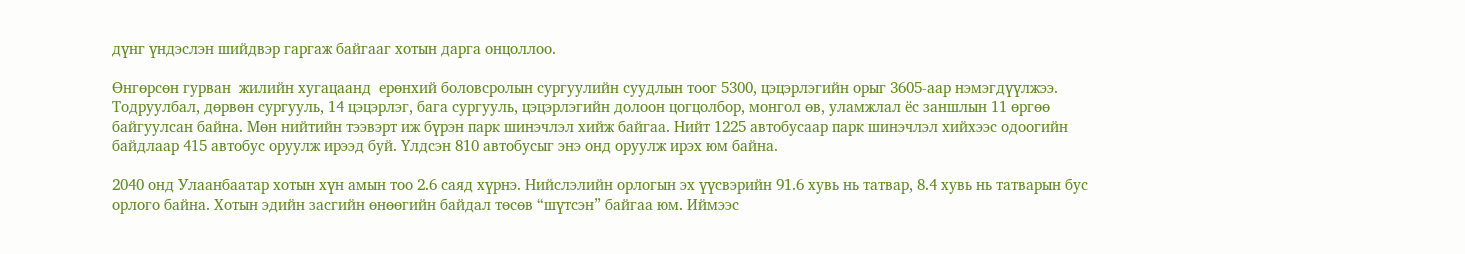дүнг үндэслэн шийдвэр гаргаж байгааг хотын дарга онцоллоо.

Өнгөрсөн гурван  жилийн хугацаанд  ерөнхий боловсролын сургуулийн суудлын тоог 5300, цэцэрлэгийн орыг 3605-аар нэмэгдүүлжээ. Тодруулбал, дөрвөн сургууль, 14 цэцэрлэг, бага сургууль, цэцэрлэгийн долоон цогцолбор, монгол өв, уламжлал ёс заншлын 11 өргөө байгуулсан байна. Мөн нийтийн тээвэрт иж бүрэн парк шинэчлэл хийж байгаа. Нийт 1225 автобусаар парк шинэчлэл хийхээс одоогийн байдлаар 415 автобус оруулж ирээд буй. Үлдсэн 810 автобусыг энэ онд оруулж ирэх юм байна.

2040 онд Улаанбаатар хотын хүн амын тоо 2.6 саяд хүрнэ. Нийслэлийн орлогын эх үүсвэрийн 91.6 хувь нь татвар, 8.4 хувь нь татварын бус орлого байна. Хотын эдийн засгийн өнөөгийн байдал төсөв “шүтсэн” байгаа юм. Иймээс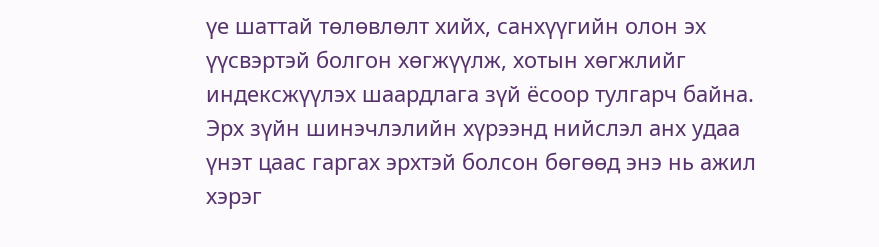үе шаттай төлөвлөлт хийх, санхүүгийн олон эх үүсвэртэй болгон хөгжүүлж, хотын хөгжлийг индексжүүлэх шаардлага зүй ёсоор тулгарч байна. Эрх зүйн шинэчлэлийн хүрээнд нийслэл анх удаа үнэт цаас гаргах эрхтэй болсон бөгөөд энэ нь ажил хэрэг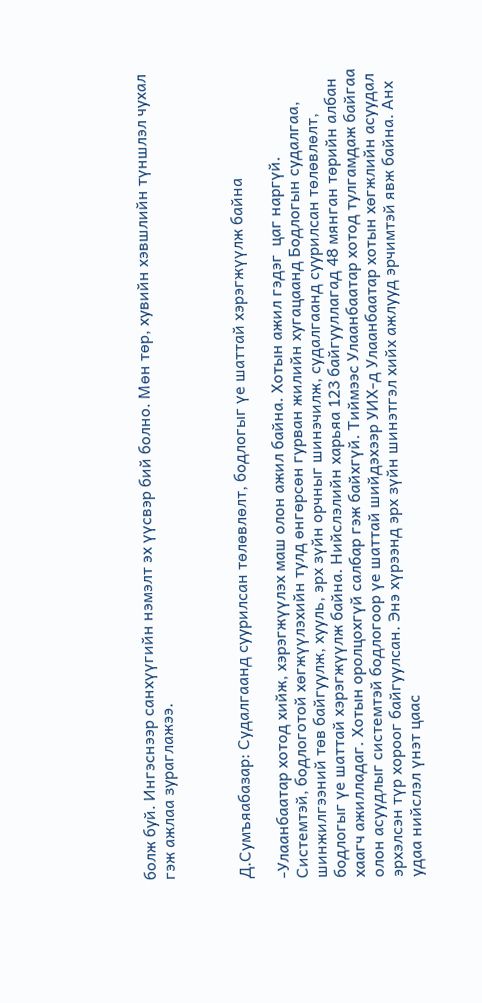болж буй. Ингэснээр санхүүгийн нэмэлт эх үүсвэр бий болно. Мөн төр, хувийн хэвшлийн түншлэл чухал гэж ажлаа зураглажээ.



Д.Сумъяабазар: Судалгаанд суурилсан төлөвлөлт, бодлогыг үе шаттай хэрэгжүүлж байна

-Улаанбаатар хотод хийж, хэрэгжүүлэх маш олон ажил байна. Хотын ажил гэдэг  цаг наргүй. Системтэй, бодлоготой хөгжүүлэхийн тулд өнгөрсөн гурван жилийн хугацаанд Бодлогын судалгаа, шинжилгээний төв байгуулж, хууль, эрх зүйн орчныг шинэчилж, судалгаанд суурилсан төлөвлөлт, бодлогыг үе шаттай хэрэгжүүлж байна. Нийслэлийн харьяа 123 байгууллагад 48 мянган төрийн албан хаагч ажилладаг. Хотын оролцохгүй салбар гэж байхгүй. Тиймээс Улаанбаатар хотод тулгамдаж байгаа олон асуудлыг системтэй бодлогоор үе шаттай шийдэхээр УИХ-д Улаанбаатар хотын хөгжлийн асуудал эрхэлсэн түр хороог байгуулсан. Энэ хүрээнд эрх зүйн шинэтгэл хийх ажлууд эрчимтэй явж байна. Анх удаа нийслэл үнэт цаас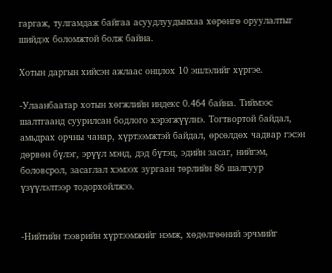гаргаж, тулгамдаж байгаа асуудлуудынхаа хөрөнгө оруулалтыг шийдэх боломжтой болж байна.

Хотын даргын хийсэн ажлаас онцлох 10 эшлэлийг хүргэе.

-Улаанбаатар хотын хөгжлийн индекс 0.464 байна. Тиймээс шалтгаанд суурилсан бодлого хэрэгжүүлнэ. Тогтвортой байдал, амьдрах орчны чанар, хүртээмжтэй байдал, өрсөлдөх чадвар гэсэн дөрвөн бүлэг, эрүүл мэнд, дэд бүтэц, эдийн засаг, нийгэм, боловсрол, засаглал хэмээх зургаан төрлийн 86 шалгуур үзүүлэлтээр тодорхойлжээ.


-Нийтийн тээврийн хүртээмжийг нэмж, хөдөлгөөний эрчмийг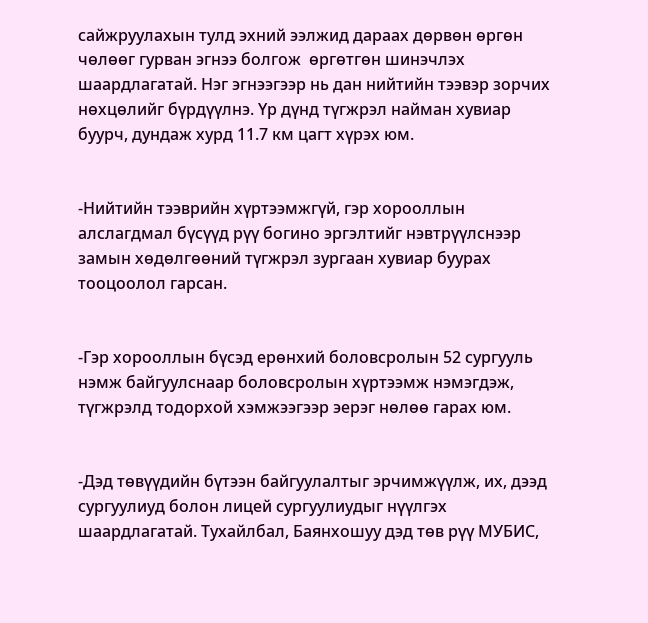сайжруулахын тулд эхний ээлжид дараах дөрвөн өргөн чөлөөг гурван эгнээ болгож  өргөтгөн шинэчлэх шаардлагатай. Нэг эгнээгээр нь дан нийтийн тээвэр зорчих нөхцөлийг бүрдүүлнэ. Үр дүнд түгжрэл найман хувиар буурч, дундаж хурд 11.7 км цагт хүрэх юм.


-Нийтийн тээврийн хүртээмжгүй, гэр хорооллын алслагдмал бүсүүд рүү богино эргэлтийг нэвтрүүлснээр замын хөдөлгөөний түгжрэл зургаан хувиар буурах тооцоолол гарсан.


-Гэр хорооллын бүсэд ерөнхий боловсролын 52 сургууль нэмж байгуулснаар боловсролын хүртээмж нэмэгдэж, түгжрэлд тодорхой хэмжээгээр эерэг нөлөө гарах юм.


-Дэд төвүүдийн бүтээн байгуулалтыг эрчимжүүлж, их, дээд сургуулиуд болон лицей сургуулиудыг нүүлгэх шаардлагатай. Тухайлбал, Баянхошуу дэд төв рүү МУБИС,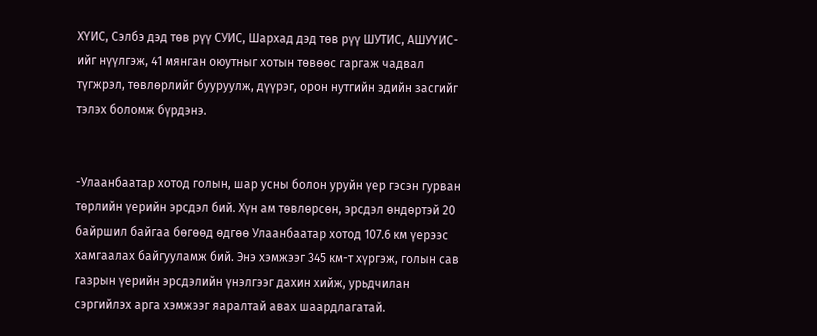ХҮИС, Сэлбэ дэд төв рүү СУИС, Шархад дэд төв рүү ШУТИС, АШУҮИС-ийг нүүлгэж, 41 мянган оюутныг хотын төвөөс гаргаж чадвал түгжрэл, төвлөрлийг бууруулж, дүүрэг, орон нутгийн эдийн засгийг тэлэх боломж бүрдэнэ.


-Улаанбаатар хотод голын, шар усны болон уруйн үер гэсэн гурван төрлийн үерийн эрсдэл бий. Хүн ам төвлөрсөн, эрсдэл өндөртэй 20 байршил байгаа бөгөөд өдгөө Улаанбаатар хотод 107.6 км үерээс хамгаалах байгууламж бий. Энэ хэмжээг 345 км-т хүргэж, голын сав газрын үерийн эрсдэлийн үнэлгээг дахин хийж, урьдчилан сэргийлэх арга хэмжээг яаралтай авах шаардлагатай.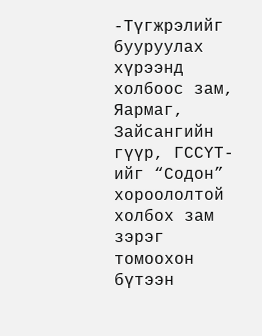-Түгжрэлийг бууруулах хүрээнд холбоос зам, Яармаг, Зайсангийн гүүр, ГССҮТ-ийг “Содон” хороололтой холбох зам зэрэг томоохон бүтээн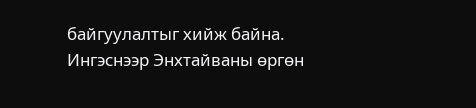байгуулалтыг хийж байна. Ингэснээр Энхтайваны өргөн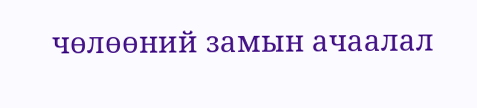чөлөөний замын ачаалал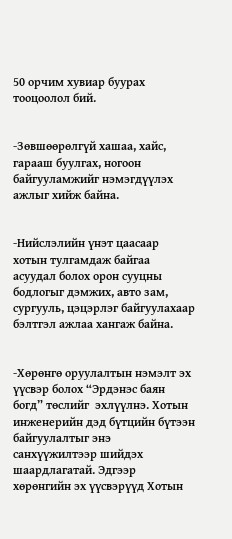50 орчим хувиар буурах тооцоолол бий.


-Зөвшөөрөлгүй хашаа, хайс, гарааш буулгах, ногоон байгууламжийг нэмэгдүүлэх ажлыг хийж байна.


-Нийслэлийн үнэт цаасаар хотын тулгамдаж байгаа асуудал болох орон сууцны бодлогыг дэмжих, авто зам, сургууль, цэцэрлэг байгуулахаар бэлтгэл ажлаа хангаж байна.


-Хөрөнгө оруулалтын нэмэлт эх үүсвэр болох “Эрдэнэс баян богд” төслийг  эхлүүлнэ. Хотын инженерийн дэд бүтцийн бүтээн байгуулалтыг энэ санхүүжилтээр шийдэх шаардлагатай. Эдгээр хөрөнгийн эх үүсвэрүүд Хотын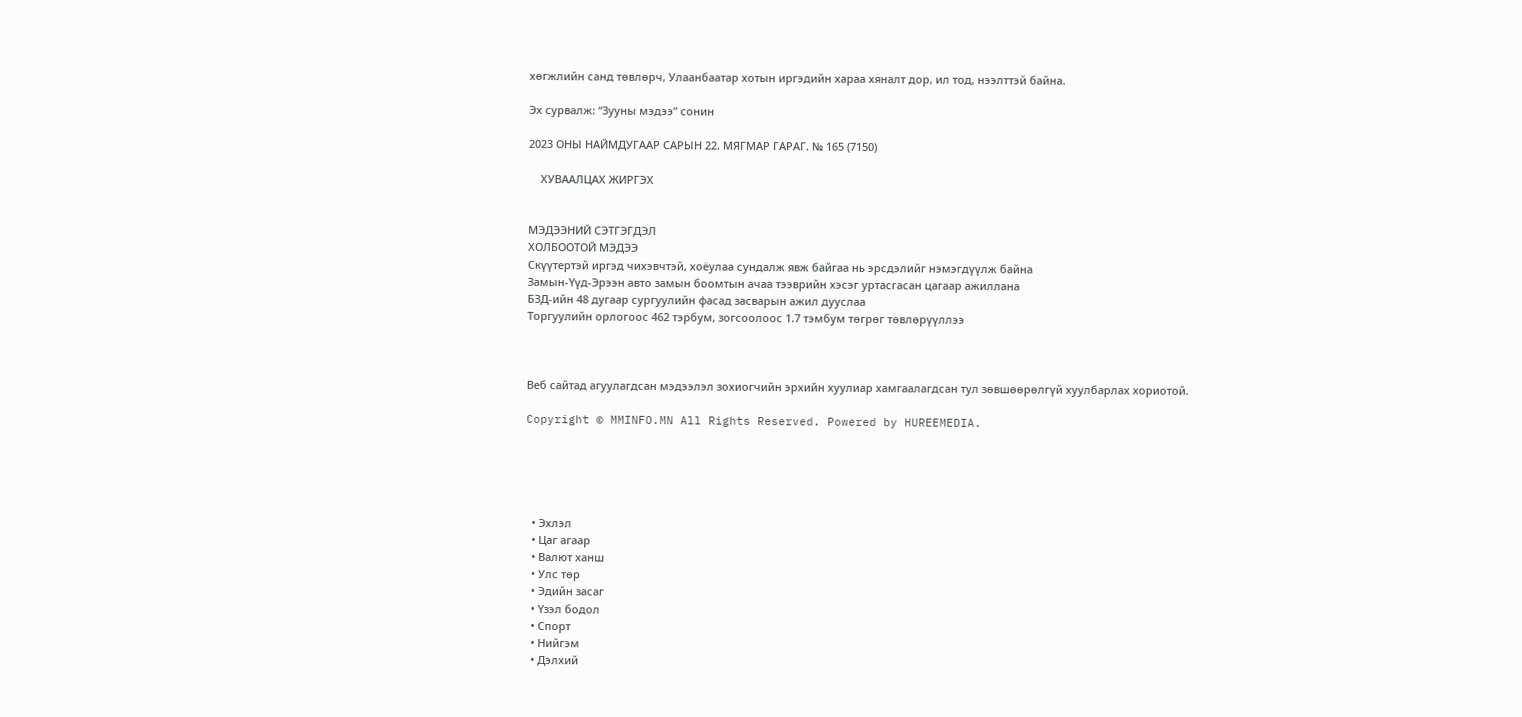хөгжлийн санд төвлөрч, Улаанбаатар хотын иргэдийн хараа хяналт дор, ил тод, нээлттэй байна.

Эх сурвалж: “Зууны мэдээ” сонин

2023 ОНЫ НАЙМДУГААР САРЫН 22. МЯГМАР ГАРАГ. № 165 (7150)

    ХУВААЛЦАХ ЖИРГЭХ


МЭДЭЭНИЙ СЭТГЭГДЭЛ
ХОЛБООТОЙ МЭДЭЭ
Скүүтертэй иргэд чихэвчтэй, хоёулаа сундалж явж байгаа нь эрсдэлийг нэмэгдүүлж байна
Замын-Үүд-Эрээн авто замын боомтын ачаа тээврийн хэсэг уртасгасан цагаар ажиллана
БЗД-ийн 48 дугаар сургуулийн фасад засварын ажил дууслаа
Торгуулийн орлогоос 462 тэрбум, зогсоолоос 1.7 тэмбум төгрөг төвлөрүүллээ



Веб сайтад агуулагдсан мэдээлэл зохиогчийн эрхийн хуулиар хамгаалагдсан тул зөвшөөрөлгүй хуулбарлах хориотой.

Copyright © MMINFO.MN All Rights Reserved. Powered by HUREEMEDIA.





  • Эхлэл
  • Цаг агаар
  • Валют ханш
  • Улс төр
  • Эдийн засаг
  • Үзэл бодол
  • Спорт
  • Нийгэм
  • Дэлхий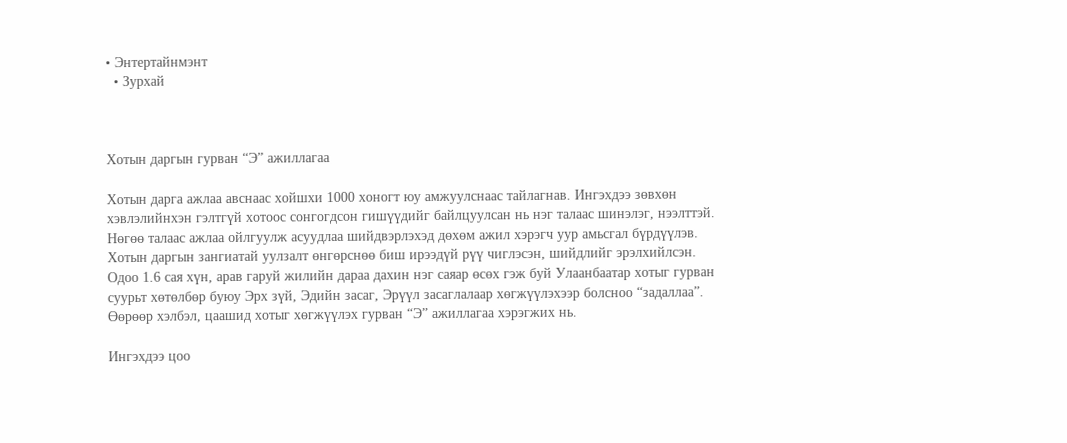• Энтертайнмэнт
  • Зурхай



Хотын даргын гурван “Э” ажиллагаа

Хотын дарга ажлаа авснаас хойшхи 1000 хоногт юу амжуулснаас тайлагнав. Ингэхдээ зөвхөн хэвлэлийнхэн гэлтгүй хотоос сонгогдсон гишүүдийг байлцуулсан нь нэг талаас шинэлэг, нээлттэй. Нөгөө талаас ажлаа ойлгуулж асуудлаа шийдвэрлэхэд дөхөм ажил хэрэгч уур амьсгал бүрдүүлэв. Хотын даргын зангиатай уулзалт өнгөрснөө биш ирээдүй рүү чиглэсэн, шийдлийг эрэлхийлсэн. Одоо 1.6 сая хүн, арав гаруй жилийн дараа дахин нэг саяар өсөх гэж буй Улаанбаатар хотыг гурван суурьт хөтөлбөр буюу Эрх зүй, Эдийн засаг, Эрүүл засаглалаар хөгжүүлэхээр болсноо “задаллаа”. Өөрөөр хэлбэл, цаашид хотыг хөгжүүлэх гурван “Э” ажиллагаа хэрэгжих нь.

Ингэхдээ цоо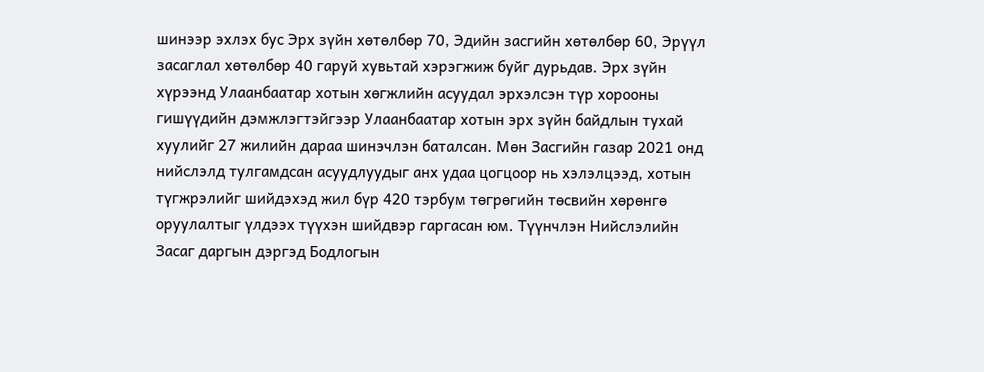шинээр эхлэх бус Эрх зүйн хөтөлбөр 70, Эдийн засгийн хөтөлбөр 60, Эрүүл засаглал хөтөлбөр 40 гаруй хувьтай хэрэгжиж буйг дурьдав. Эрх зүйн хүрээнд Улаанбаатар хотын хөгжлийн асуудал эрхэлсэн түр хорооны гишүүдийн дэмжлэгтэйгээр Улаанбаатар хотын эрх зүйн байдлын тухай хуулийг 27 жилийн дараа шинэчлэн баталсан. Мөн Засгийн газар 2021 онд нийслэлд тулгамдсан асуудлуудыг анх удаа цогцоор нь хэлэлцээд, хотын түгжрэлийг шийдэхэд жил бүр 420 тэрбум төгрөгийн төсвийн хөрөнгө оруулалтыг үлдээх түүхэн шийдвэр гаргасан юм. Түүнчлэн Нийслэлийн Засаг даргын дэргэд Бодлогын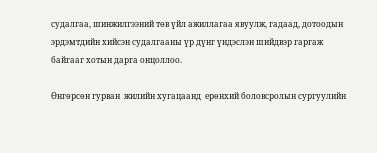судалгаа, шинжилгээний төв үйл ажиллагаа явуулж, гадаад, дотоодын эрдэмтдийн хийсэн судалгааны үр дүнг үндэслэн шийдвэр гаргаж байгааг хотын дарга онцоллоо.

Өнгөрсөн гурван  жилийн хугацаанд  ерөнхий боловсролын сургуулийн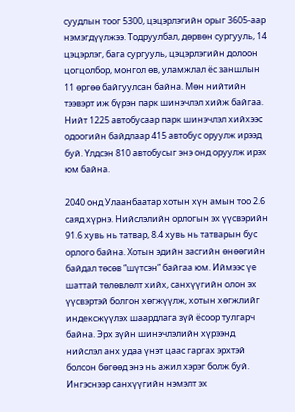суудлын тоог 5300, цэцэрлэгийн орыг 3605-аар нэмэгдүүлжээ. Тодруулбал, дөрвөн сургууль, 14 цэцэрлэг, бага сургууль, цэцэрлэгийн долоон цогцолбор, монгол өв, уламжлал ёс заншлын 11 өргөө байгуулсан байна. Мөн нийтийн тээвэрт иж бүрэн парк шинэчлэл хийж байгаа. Нийт 1225 автобусаар парк шинэчлэл хийхээс одоогийн байдлаар 415 автобус оруулж ирээд буй. Үлдсэн 810 автобусыг энэ онд оруулж ирэх юм байна.

2040 онд Улаанбаатар хотын хүн амын тоо 2.6 саяд хүрнэ. Нийслэлийн орлогын эх үүсвэрийн 91.6 хувь нь татвар, 8.4 хувь нь татварын бус орлого байна. Хотын эдийн засгийн өнөөгийн байдал төсөв “шүтсэн” байгаа юм. Иймээс үе шаттай төлөвлөлт хийх, санхүүгийн олон эх үүсвэртэй болгон хөгжүүлж, хотын хөгжлийг индексжүүлэх шаардлага зүй ёсоор тулгарч байна. Эрх зүйн шинэчлэлийн хүрээнд нийслэл анх удаа үнэт цаас гаргах эрхтэй болсон бөгөөд энэ нь ажил хэрэг болж буй. Ингэснээр санхүүгийн нэмэлт эх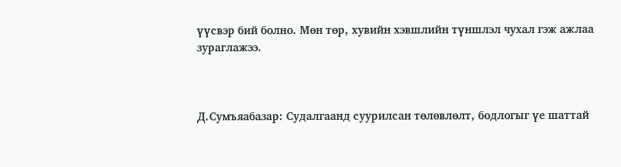үүсвэр бий болно. Мөн төр, хувийн хэвшлийн түншлэл чухал гэж ажлаа зураглажээ.



Д.Сумъяабазар: Судалгаанд суурилсан төлөвлөлт, бодлогыг үе шаттай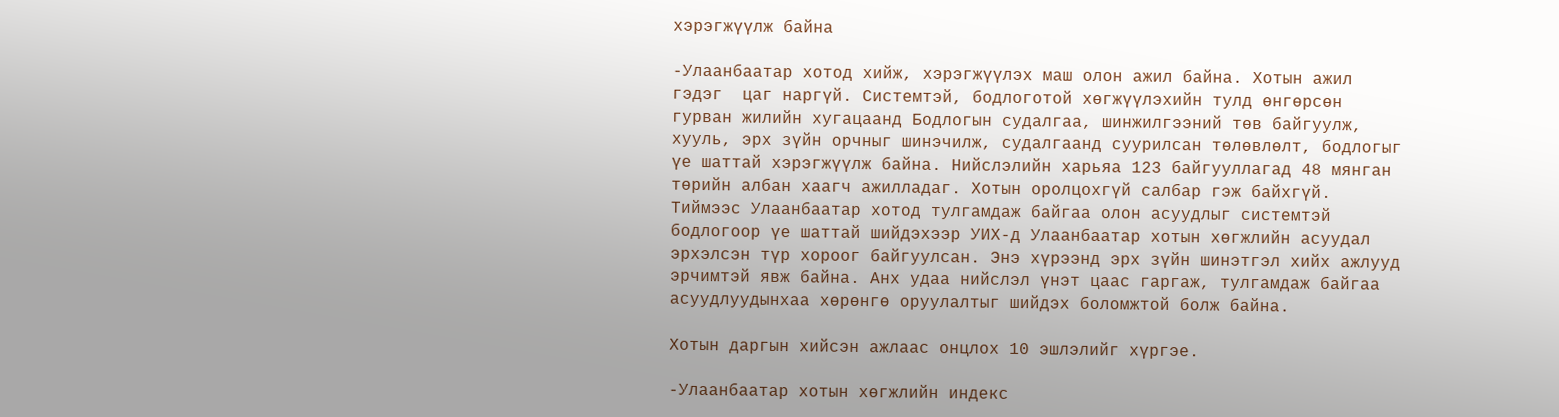хэрэгжүүлж байна

-Улаанбаатар хотод хийж, хэрэгжүүлэх маш олон ажил байна. Хотын ажил гэдэг  цаг наргүй. Системтэй, бодлоготой хөгжүүлэхийн тулд өнгөрсөн гурван жилийн хугацаанд Бодлогын судалгаа, шинжилгээний төв байгуулж, хууль, эрх зүйн орчныг шинэчилж, судалгаанд суурилсан төлөвлөлт, бодлогыг үе шаттай хэрэгжүүлж байна. Нийслэлийн харьяа 123 байгууллагад 48 мянган төрийн албан хаагч ажилладаг. Хотын оролцохгүй салбар гэж байхгүй. Тиймээс Улаанбаатар хотод тулгамдаж байгаа олон асуудлыг системтэй бодлогоор үе шаттай шийдэхээр УИХ-д Улаанбаатар хотын хөгжлийн асуудал эрхэлсэн түр хороог байгуулсан. Энэ хүрээнд эрх зүйн шинэтгэл хийх ажлууд эрчимтэй явж байна. Анх удаа нийслэл үнэт цаас гаргаж, тулгамдаж байгаа асуудлуудынхаа хөрөнгө оруулалтыг шийдэх боломжтой болж байна.

Хотын даргын хийсэн ажлаас онцлох 10 эшлэлийг хүргэе.

-Улаанбаатар хотын хөгжлийн индекс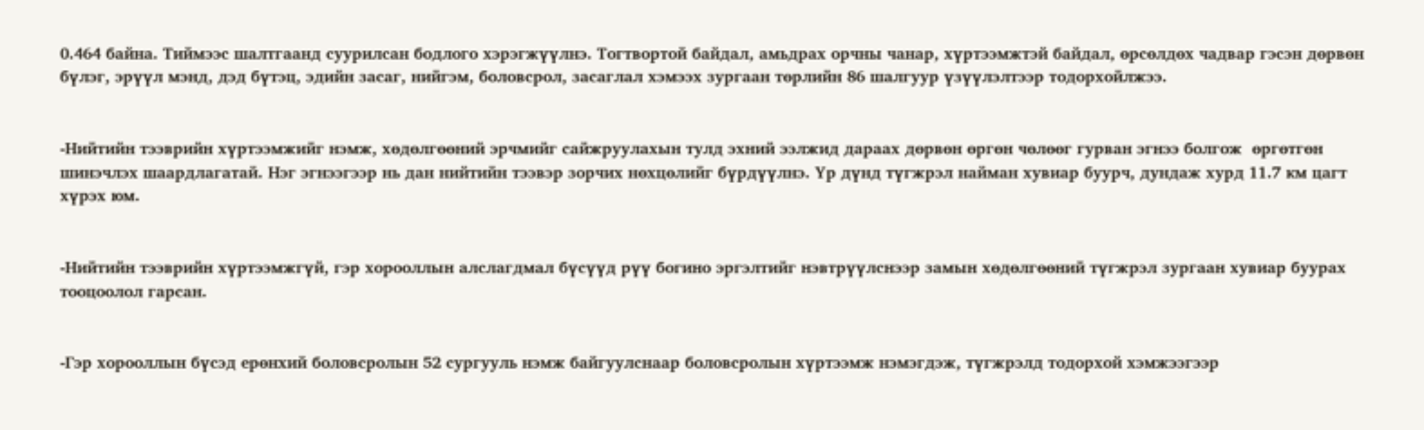0.464 байна. Тиймээс шалтгаанд суурилсан бодлого хэрэгжүүлнэ. Тогтвортой байдал, амьдрах орчны чанар, хүртээмжтэй байдал, өрсөлдөх чадвар гэсэн дөрвөн бүлэг, эрүүл мэнд, дэд бүтэц, эдийн засаг, нийгэм, боловсрол, засаглал хэмээх зургаан төрлийн 86 шалгуур үзүүлэлтээр тодорхойлжээ.


-Нийтийн тээврийн хүртээмжийг нэмж, хөдөлгөөний эрчмийг сайжруулахын тулд эхний ээлжид дараах дөрвөн өргөн чөлөөг гурван эгнээ болгож  өргөтгөн шинэчлэх шаардлагатай. Нэг эгнээгээр нь дан нийтийн тээвэр зорчих нөхцөлийг бүрдүүлнэ. Үр дүнд түгжрэл найман хувиар буурч, дундаж хурд 11.7 км цагт хүрэх юм.


-Нийтийн тээврийн хүртээмжгүй, гэр хорооллын алслагдмал бүсүүд рүү богино эргэлтийг нэвтрүүлснээр замын хөдөлгөөний түгжрэл зургаан хувиар буурах тооцоолол гарсан.


-Гэр хорооллын бүсэд ерөнхий боловсролын 52 сургууль нэмж байгуулснаар боловсролын хүртээмж нэмэгдэж, түгжрэлд тодорхой хэмжээгээр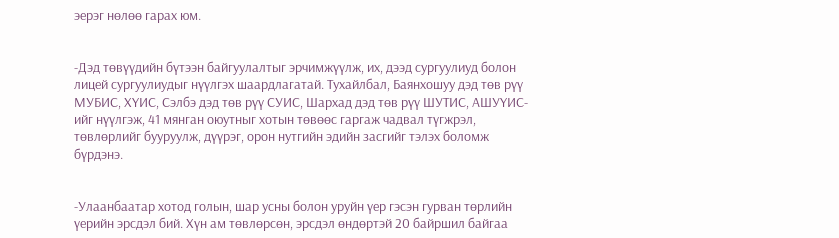эерэг нөлөө гарах юм.


-Дэд төвүүдийн бүтээн байгуулалтыг эрчимжүүлж, их, дээд сургуулиуд болон лицей сургуулиудыг нүүлгэх шаардлагатай. Тухайлбал, Баянхошуу дэд төв рүү МУБИС, ХҮИС, Сэлбэ дэд төв рүү СУИС, Шархад дэд төв рүү ШУТИС, АШУҮИС-ийг нүүлгэж, 41 мянган оюутныг хотын төвөөс гаргаж чадвал түгжрэл, төвлөрлийг бууруулж, дүүрэг, орон нутгийн эдийн засгийг тэлэх боломж бүрдэнэ.


-Улаанбаатар хотод голын, шар усны болон уруйн үер гэсэн гурван төрлийн үерийн эрсдэл бий. Хүн ам төвлөрсөн, эрсдэл өндөртэй 20 байршил байгаа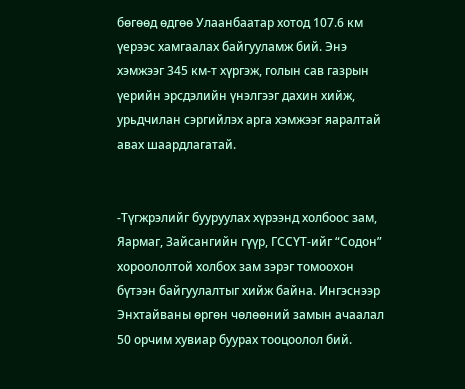бөгөөд өдгөө Улаанбаатар хотод 107.6 км үерээс хамгаалах байгууламж бий. Энэ хэмжээг 345 км-т хүргэж, голын сав газрын үерийн эрсдэлийн үнэлгээг дахин хийж, урьдчилан сэргийлэх арга хэмжээг яаралтай авах шаардлагатай.


-Түгжрэлийг бууруулах хүрээнд холбоос зам, Яармаг, Зайсангийн гүүр, ГССҮТ-ийг “Содон” хороололтой холбох зам зэрэг томоохон бүтээн байгуулалтыг хийж байна. Ингэснээр Энхтайваны өргөн чөлөөний замын ачаалал 50 орчим хувиар буурах тооцоолол бий.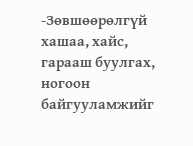-Зөвшөөрөлгүй хашаа, хайс, гарааш буулгах, ногоон байгууламжийг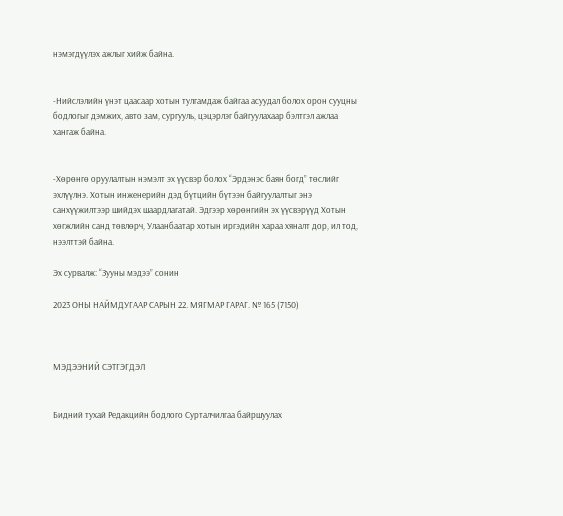нэмэгдүүлэх ажлыг хийж байна.


-Нийслэлийн үнэт цаасаар хотын тулгамдаж байгаа асуудал болох орон сууцны бодлогыг дэмжих, авто зам, сургууль, цэцэрлэг байгуулахаар бэлтгэл ажлаа хангаж байна.


-Хөрөнгө оруулалтын нэмэлт эх үүсвэр болох “Эрдэнэс баян богд” төслийг  эхлүүлнэ. Хотын инженерийн дэд бүтцийн бүтээн байгуулалтыг энэ санхүүжилтээр шийдэх шаардлагатай. Эдгээр хөрөнгийн эх үүсвэрүүд Хотын хөгжлийн санд төвлөрч, Улаанбаатар хотын иргэдийн хараа хяналт дор, ил тод, нээлттэй байна.

Эх сурвалж: “Зууны мэдээ” сонин

2023 ОНЫ НАЙМДУГААР САРЫН 22. МЯГМАР ГАРАГ. № 165 (7150)



МЭДЭЭНИЙ СЭТГЭГДЭЛ


Бидний тухай Редакцийн бодлого Сурталчилгаа байршуулах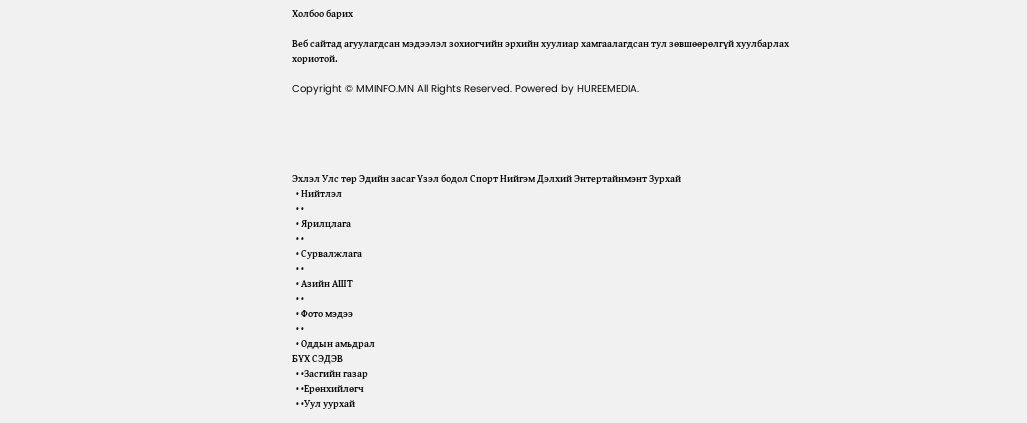Холбоо барих

Веб сайтад агуулагдсан мэдээлэл зохиогчийн эрхийн хуулиар хамгаалагдсан тул зөвшөөрөлгүй хуулбарлах хориотой.

Copyright © MMINFO.MN All Rights Reserved. Powered by HUREEMEDIA.





Эхлэл Улс төр Эдийн засаг Үзэл бодол Спорт Нийгэм Дэлхий Энтертайнмэнт Зурхай
  • Нийтлэл
  • •
  • Ярилцлага
  • •
  • Сурвалжлага
  • •
  • Азийн АШТ
  • •
  • Фото мэдээ
  • •
  • Оддын амьдрал
БҮХ СЭДЭВ
  • •Засгийн газар
  • •Ерөнхийлөгч
  • •Уул уурхай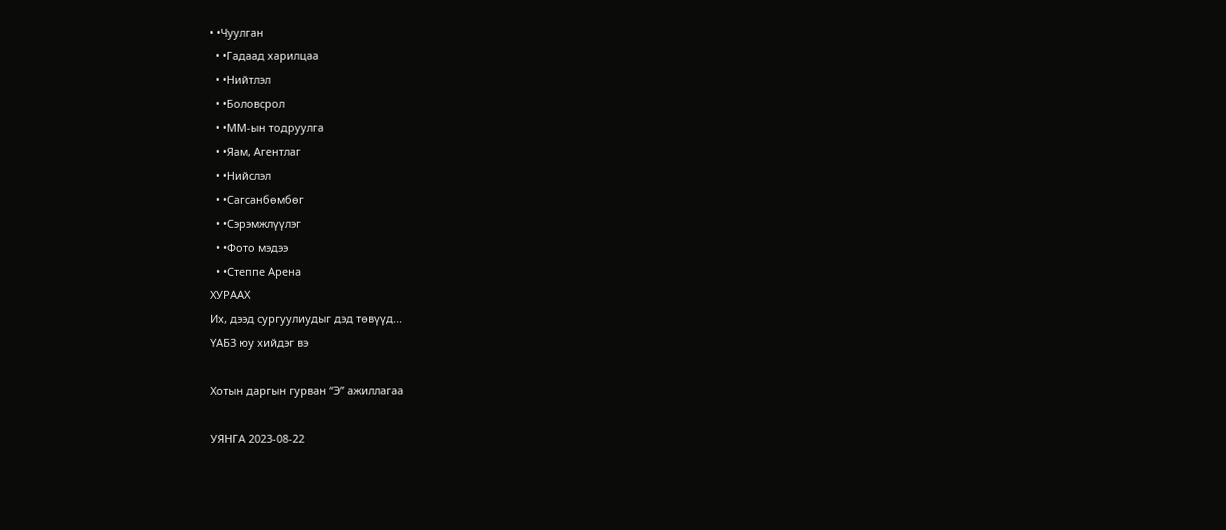• •Чуулган
  • •Гадаад харилцаа
  • •Нийтлэл
  • •Боловсрол
  • •ММ-ын тодруулга
  • •Яам, Агентлаг
  • •Нийслэл
  • •Сагсанбөмбөг
  • •Сэрэмжлүүлэг
  • •Фото мэдээ
  • •Степпе Арена
ХУРААХ
Их, дээд сургуулиудыг дэд төвүүд...
ҮАБЗ юу хийдэг вэ

Хотын даргын гурван “Э” ажиллагаа

УЯНГА 2023-08-22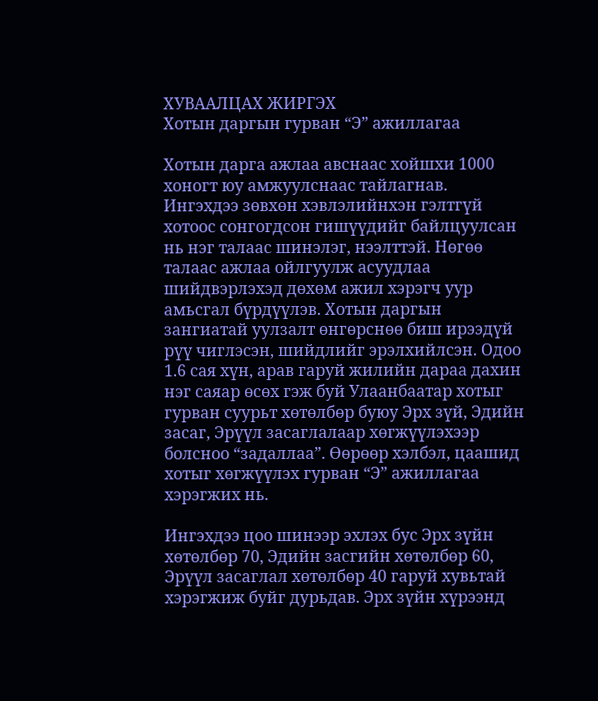ХУВААЛЦАХ ЖИРГЭХ
Хотын даргын гурван “Э” ажиллагаа

Хотын дарга ажлаа авснаас хойшхи 1000 хоногт юу амжуулснаас тайлагнав. Ингэхдээ зөвхөн хэвлэлийнхэн гэлтгүй хотоос сонгогдсон гишүүдийг байлцуулсан нь нэг талаас шинэлэг, нээлттэй. Нөгөө талаас ажлаа ойлгуулж асуудлаа шийдвэрлэхэд дөхөм ажил хэрэгч уур амьсгал бүрдүүлэв. Хотын даргын зангиатай уулзалт өнгөрснөө биш ирээдүй рүү чиглэсэн, шийдлийг эрэлхийлсэн. Одоо 1.6 сая хүн, арав гаруй жилийн дараа дахин нэг саяар өсөх гэж буй Улаанбаатар хотыг гурван суурьт хөтөлбөр буюу Эрх зүй, Эдийн засаг, Эрүүл засаглалаар хөгжүүлэхээр болсноо “задаллаа”. Өөрөөр хэлбэл, цаашид хотыг хөгжүүлэх гурван “Э” ажиллагаа хэрэгжих нь.

Ингэхдээ цоо шинээр эхлэх бус Эрх зүйн хөтөлбөр 70, Эдийн засгийн хөтөлбөр 60, Эрүүл засаглал хөтөлбөр 40 гаруй хувьтай хэрэгжиж буйг дурьдав. Эрх зүйн хүрээнд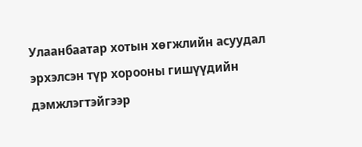Улаанбаатар хотын хөгжлийн асуудал эрхэлсэн түр хорооны гишүүдийн дэмжлэгтэйгээр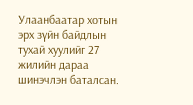Улаанбаатар хотын эрх зүйн байдлын тухай хуулийг 27 жилийн дараа шинэчлэн баталсан.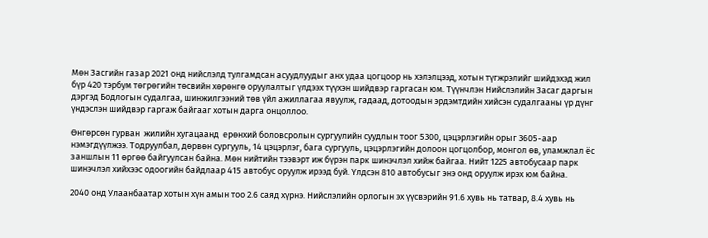Мөн Засгийн газар 2021 онд нийслэлд тулгамдсан асуудлуудыг анх удаа цогцоор нь хэлэлцээд, хотын түгжрэлийг шийдэхэд жил бүр 420 тэрбум төгрөгийн төсвийн хөрөнгө оруулалтыг үлдээх түүхэн шийдвэр гаргасан юм. Түүнчлэн Нийслэлийн Засаг даргын дэргэд Бодлогын судалгаа, шинжилгээний төв үйл ажиллагаа явуулж, гадаад, дотоодын эрдэмтдийн хийсэн судалгааны үр дүнг үндэслэн шийдвэр гаргаж байгааг хотын дарга онцоллоо.

Өнгөрсөн гурван  жилийн хугацаанд  ерөнхий боловсролын сургуулийн суудлын тоог 5300, цэцэрлэгийн орыг 3605-аар нэмэгдүүлжээ. Тодруулбал, дөрвөн сургууль, 14 цэцэрлэг, бага сургууль, цэцэрлэгийн долоон цогцолбор, монгол өв, уламжлал ёс заншлын 11 өргөө байгуулсан байна. Мөн нийтийн тээвэрт иж бүрэн парк шинэчлэл хийж байгаа. Нийт 1225 автобусаар парк шинэчлэл хийхээс одоогийн байдлаар 415 автобус оруулж ирээд буй. Үлдсэн 810 автобусыг энэ онд оруулж ирэх юм байна.

2040 онд Улаанбаатар хотын хүн амын тоо 2.6 саяд хүрнэ. Нийслэлийн орлогын эх үүсвэрийн 91.6 хувь нь татвар, 8.4 хувь нь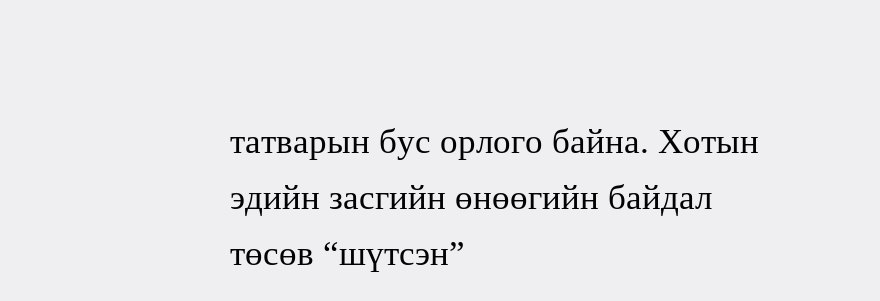татварын бус орлого байна. Хотын эдийн засгийн өнөөгийн байдал төсөв “шүтсэн”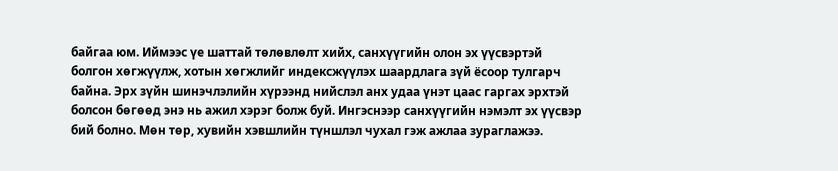байгаа юм. Иймээс үе шаттай төлөвлөлт хийх, санхүүгийн олон эх үүсвэртэй болгон хөгжүүлж, хотын хөгжлийг индексжүүлэх шаардлага зүй ёсоор тулгарч байна. Эрх зүйн шинэчлэлийн хүрээнд нийслэл анх удаа үнэт цаас гаргах эрхтэй болсон бөгөөд энэ нь ажил хэрэг болж буй. Ингэснээр санхүүгийн нэмэлт эх үүсвэр бий болно. Мөн төр, хувийн хэвшлийн түншлэл чухал гэж ажлаа зураглажээ.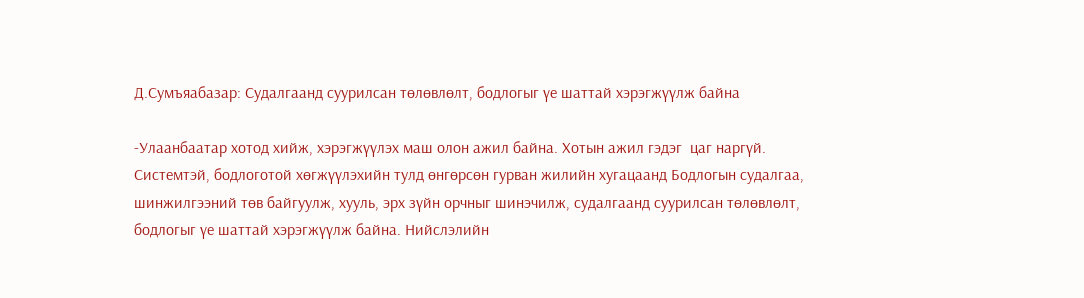Д.Сумъяабазар: Судалгаанд суурилсан төлөвлөлт, бодлогыг үе шаттай хэрэгжүүлж байна

-Улаанбаатар хотод хийж, хэрэгжүүлэх маш олон ажил байна. Хотын ажил гэдэг  цаг наргүй. Системтэй, бодлоготой хөгжүүлэхийн тулд өнгөрсөн гурван жилийн хугацаанд Бодлогын судалгаа, шинжилгээний төв байгуулж, хууль, эрх зүйн орчныг шинэчилж, судалгаанд суурилсан төлөвлөлт, бодлогыг үе шаттай хэрэгжүүлж байна. Нийслэлийн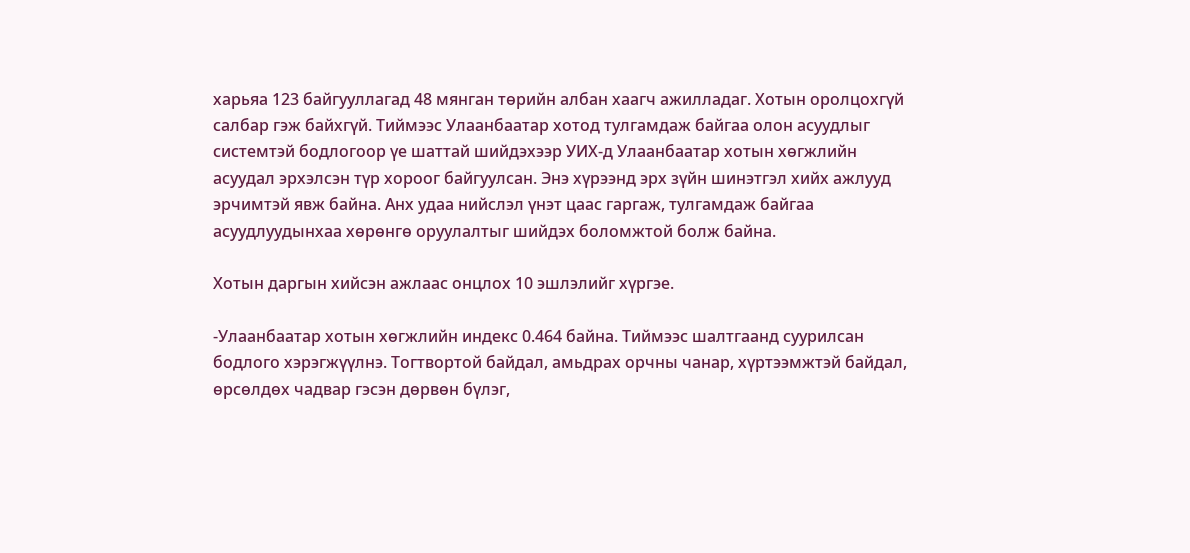харьяа 123 байгууллагад 48 мянган төрийн албан хаагч ажилладаг. Хотын оролцохгүй салбар гэж байхгүй. Тиймээс Улаанбаатар хотод тулгамдаж байгаа олон асуудлыг системтэй бодлогоор үе шаттай шийдэхээр УИХ-д Улаанбаатар хотын хөгжлийн асуудал эрхэлсэн түр хороог байгуулсан. Энэ хүрээнд эрх зүйн шинэтгэл хийх ажлууд эрчимтэй явж байна. Анх удаа нийслэл үнэт цаас гаргаж, тулгамдаж байгаа асуудлуудынхаа хөрөнгө оруулалтыг шийдэх боломжтой болж байна.

Хотын даргын хийсэн ажлаас онцлох 10 эшлэлийг хүргэе.

-Улаанбаатар хотын хөгжлийн индекс 0.464 байна. Тиймээс шалтгаанд суурилсан бодлого хэрэгжүүлнэ. Тогтвортой байдал, амьдрах орчны чанар, хүртээмжтэй байдал, өрсөлдөх чадвар гэсэн дөрвөн бүлэг,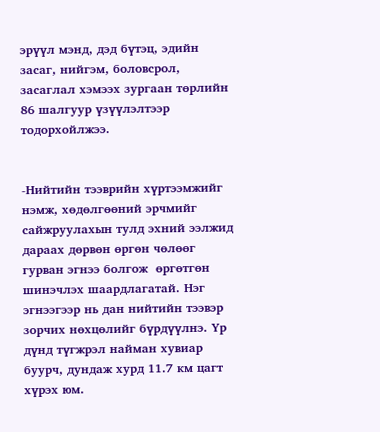эрүүл мэнд, дэд бүтэц, эдийн засаг, нийгэм, боловсрол, засаглал хэмээх зургаан төрлийн 86 шалгуур үзүүлэлтээр тодорхойлжээ.


-Нийтийн тээврийн хүртээмжийг нэмж, хөдөлгөөний эрчмийг сайжруулахын тулд эхний ээлжид дараах дөрвөн өргөн чөлөөг гурван эгнээ болгож  өргөтгөн шинэчлэх шаардлагатай. Нэг эгнээгээр нь дан нийтийн тээвэр зорчих нөхцөлийг бүрдүүлнэ. Үр дүнд түгжрэл найман хувиар буурч, дундаж хурд 11.7 км цагт хүрэх юм.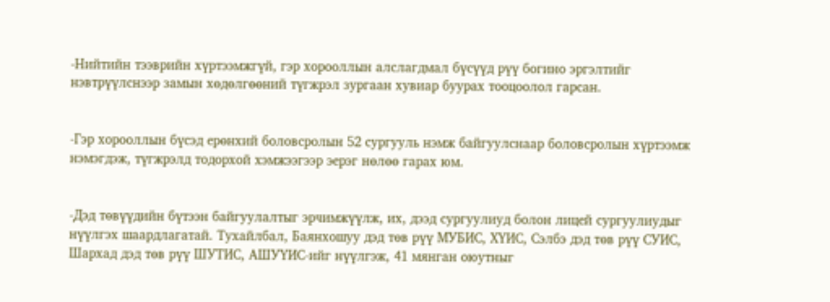-Нийтийн тээврийн хүртээмжгүй, гэр хорооллын алслагдмал бүсүүд рүү богино эргэлтийг нэвтрүүлснээр замын хөдөлгөөний түгжрэл зургаан хувиар буурах тооцоолол гарсан.


-Гэр хорооллын бүсэд ерөнхий боловсролын 52 сургууль нэмж байгуулснаар боловсролын хүртээмж нэмэгдэж, түгжрэлд тодорхой хэмжээгээр эерэг нөлөө гарах юм.


-Дэд төвүүдийн бүтээн байгуулалтыг эрчимжүүлж, их, дээд сургуулиуд болон лицей сургуулиудыг нүүлгэх шаардлагатай. Тухайлбал, Баянхошуу дэд төв рүү МУБИС, ХҮИС, Сэлбэ дэд төв рүү СУИС, Шархад дэд төв рүү ШУТИС, АШУҮИС-ийг нүүлгэж, 41 мянган оюутныг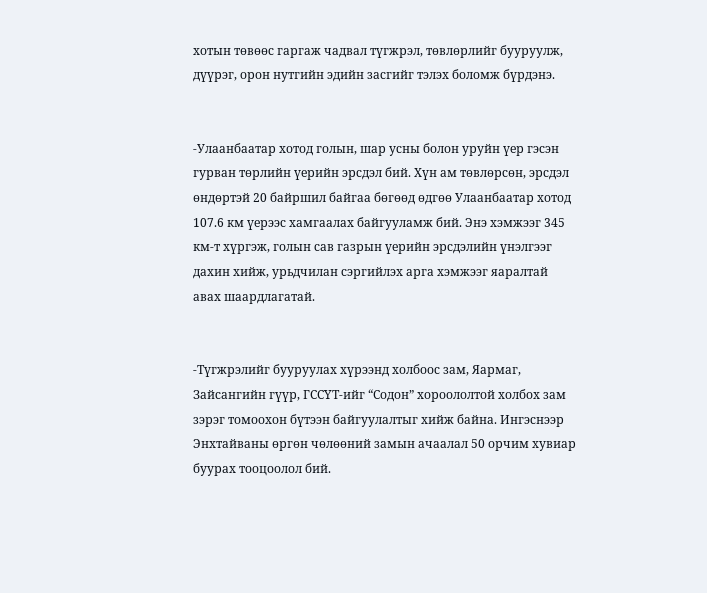хотын төвөөс гаргаж чадвал түгжрэл, төвлөрлийг бууруулж, дүүрэг, орон нутгийн эдийн засгийг тэлэх боломж бүрдэнэ.


-Улаанбаатар хотод голын, шар усны болон уруйн үер гэсэн гурван төрлийн үерийн эрсдэл бий. Хүн ам төвлөрсөн, эрсдэл өндөртэй 20 байршил байгаа бөгөөд өдгөө Улаанбаатар хотод 107.6 км үерээс хамгаалах байгууламж бий. Энэ хэмжээг 345 км-т хүргэж, голын сав газрын үерийн эрсдэлийн үнэлгээг дахин хийж, урьдчилан сэргийлэх арга хэмжээг яаралтай авах шаардлагатай.


-Түгжрэлийг бууруулах хүрээнд холбоос зам, Яармаг, Зайсангийн гүүр, ГССҮТ-ийг “Содон” хороололтой холбох зам зэрэг томоохон бүтээн байгуулалтыг хийж байна. Ингэснээр Энхтайваны өргөн чөлөөний замын ачаалал 50 орчим хувиар буурах тооцоолол бий.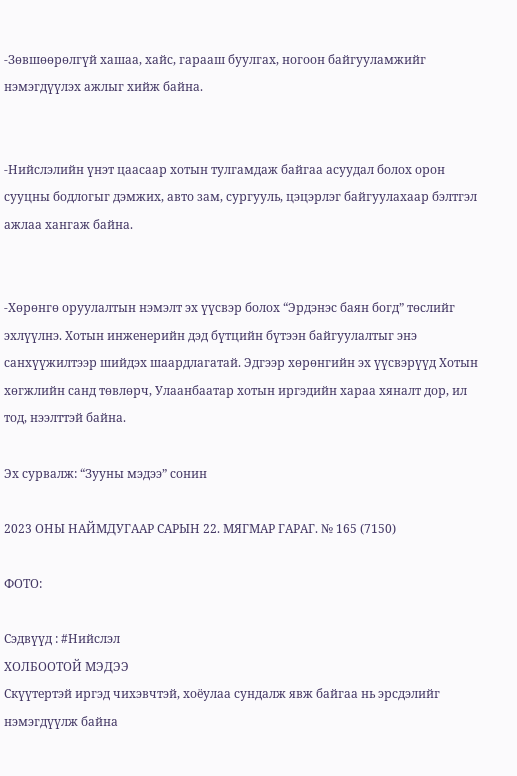-Зөвшөөрөлгүй хашаа, хайс, гарааш буулгах, ногоон байгууламжийг нэмэгдүүлэх ажлыг хийж байна.


-Нийслэлийн үнэт цаасаар хотын тулгамдаж байгаа асуудал болох орон сууцны бодлогыг дэмжих, авто зам, сургууль, цэцэрлэг байгуулахаар бэлтгэл ажлаа хангаж байна.


-Хөрөнгө оруулалтын нэмэлт эх үүсвэр болох “Эрдэнэс баян богд” төслийг  эхлүүлнэ. Хотын инженерийн дэд бүтцийн бүтээн байгуулалтыг энэ санхүүжилтээр шийдэх шаардлагатай. Эдгээр хөрөнгийн эх үүсвэрүүд Хотын хөгжлийн санд төвлөрч, Улаанбаатар хотын иргэдийн хараа хяналт дор, ил тод, нээлттэй байна.

Эх сурвалж: “Зууны мэдээ” сонин

2023 ОНЫ НАЙМДУГААР САРЫН 22. МЯГМАР ГАРАГ. № 165 (7150)

ФОТО:

Сэдвүүд : #Нийслэл
ХОЛБООТОЙ МЭДЭЭ
Скүүтертэй иргэд чихэвчтэй, хоёулаа сундалж явж байгаа нь эрсдэлийг нэмэгдүүлж байна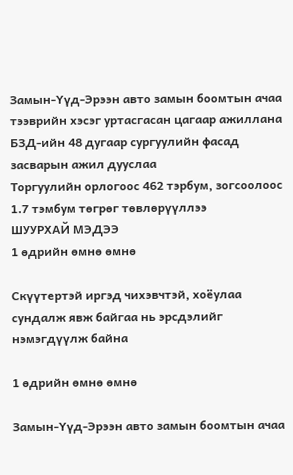Замын-Үүд-Эрээн авто замын боомтын ачаа тээврийн хэсэг уртасгасан цагаар ажиллана
БЗД-ийн 48 дугаар сургуулийн фасад засварын ажил дууслаа
Торгуулийн орлогоос 462 тэрбум, зогсоолоос 1.7 тэмбум төгрөг төвлөрүүллээ
ШУУРХАЙ МЭДЭЭ
1 өдрийн өмнө өмнө

Скүүтертэй иргэд чихэвчтэй, хоёулаа сундалж явж байгаа нь эрсдэлийг нэмэгдүүлж байна

1 өдрийн өмнө өмнө

Замын-Үүд-Эрээн авто замын боомтын ачаа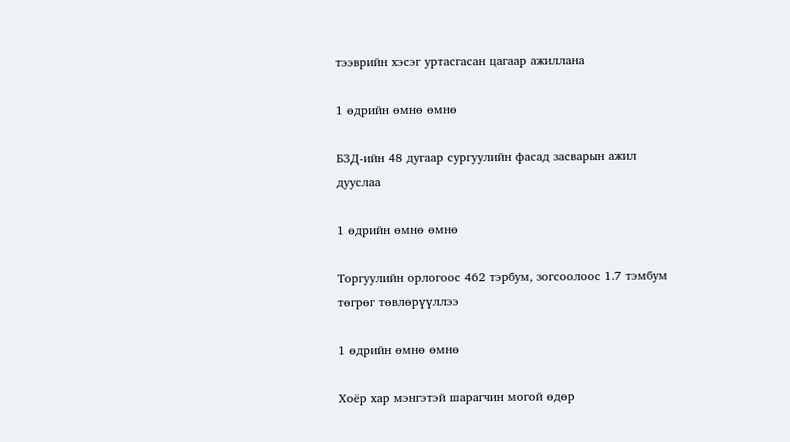тээврийн хэсэг уртасгасан цагаар ажиллана

1 өдрийн өмнө өмнө

БЗД-ийн 48 дугаар сургуулийн фасад засварын ажил дууслаа

1 өдрийн өмнө өмнө

Торгуулийн орлогоос 462 тэрбум, зогсоолоос 1.7 тэмбум төгрөг төвлөрүүллээ

1 өдрийн өмнө өмнө

Хоёр хар мэнгэтэй шарагчин могой өдөр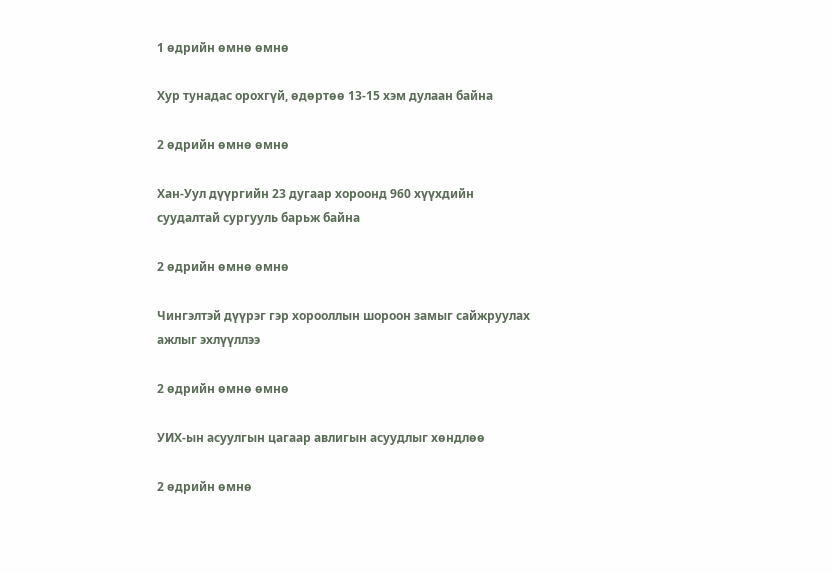1 өдрийн өмнө өмнө

Хур тунадас орохгүй, өдөртөө 13-15 хэм дулаан байна

2 өдрийн өмнө өмнө

Хан-Уул дүүргийн 23 дугаар хороонд 960 хүүхдийн суудалтай сургууль барьж байна

2 өдрийн өмнө өмнө

Чингэлтэй дүүрэг гэр хорооллын шороон замыг сайжруулах ажлыг эхлүүллээ

2 өдрийн өмнө өмнө

УИХ-ын асуулгын цагаар авлигын асуудлыг хөндлөө

2 өдрийн өмнө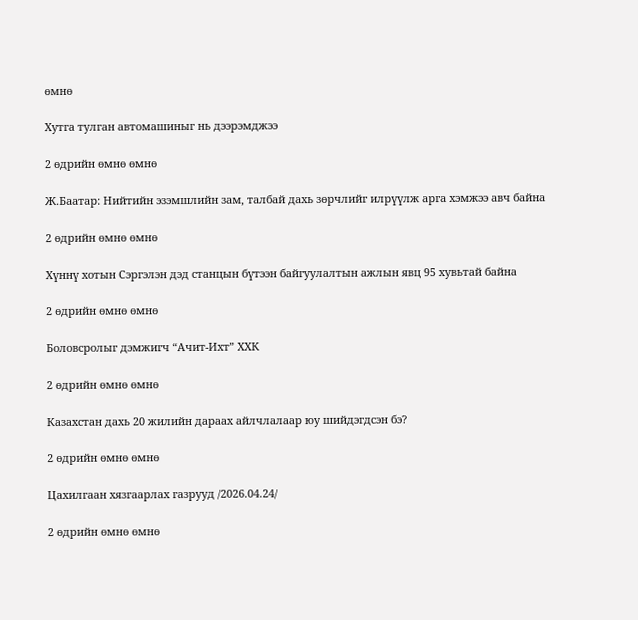өмнө

Хутга тулган автомашиныг нь дээрэмджээ

2 өдрийн өмнө өмнө

Ж.Баатар: Нийтийн эзэмшлийн зам, талбай дахь зөрчлийг илрүүлж арга хэмжээ авч байна

2 өдрийн өмнө өмнө

Хүннү хотын Сэргэлэн дэд станцын бүтээн байгуулалтын ажлын явц 95 хувьтай байна

2 өдрийн өмнө өмнө

Боловсролыг дэмжигч “Ачит-Ихт” ХХК

2 өдрийн өмнө өмнө

Казахстан дахь 20 жилийн дараах айлчлалаар юу шийдэгдсэн бэ?

2 өдрийн өмнө өмнө

Цахилгаан хязгаарлах газрууд /2026.04.24/

2 өдрийн өмнө өмнө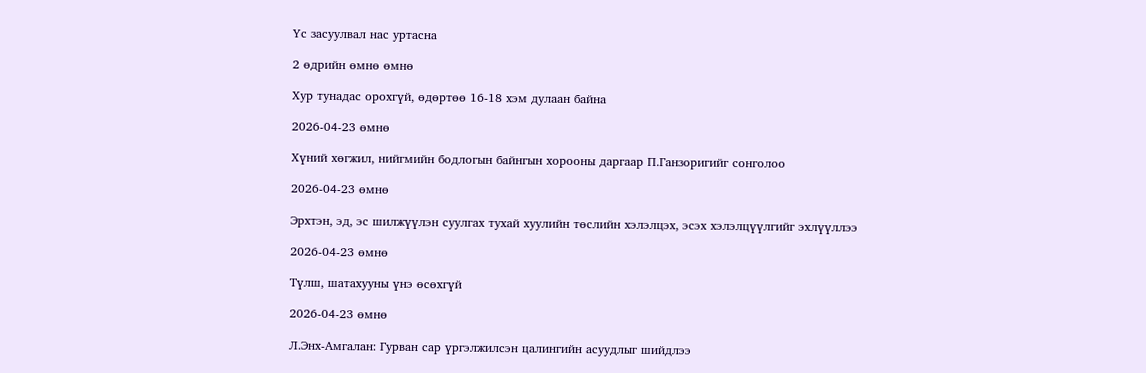Үс засуулвал нас уртасна

2 өдрийн өмнө өмнө

Хур тунадас орохгүй, өдөртөө 16-18 хэм дулаан байна

2026-04-23 өмнө

Хүний хөгжил, нийгмийн бодлогын байнгын хорооны даргаар П.Ганзоригийг сонголоо

2026-04-23 өмнө

Эрхтэн, эд, эс шилжүүлэн суулгах тухай хуулийн төслийн хэлэлцэх, эсэх хэлэлцүүлгийг эхлүүллээ

2026-04-23 өмнө

Түлш, шатахууны үнэ өсөхгүй

2026-04-23 өмнө

Л.Энх-Амгалан: Гурван сар үргэлжилсэн цалингийн асуудлыг шийдлээ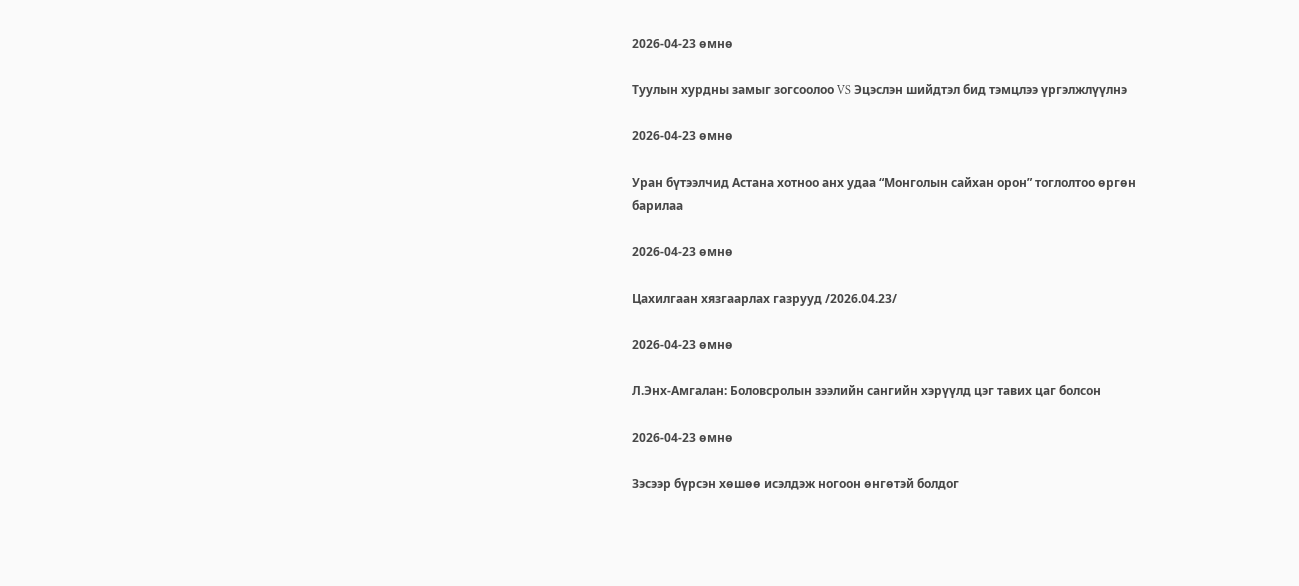2026-04-23 өмнө

Туулын хурдны замыг зогсоолоо VS Эцэслэн шийдтэл бид тэмцлээ үргэлжлүүлнэ

2026-04-23 өмнө

Уран бүтээлчид Астана хотноо анх удаа “Монголын сайхан орон” тоглолтоо өргөн барилаа

2026-04-23 өмнө

Цахилгаан хязгаарлах газрууд /2026.04.23/

2026-04-23 өмнө

Л.Энх-Амгалан: Боловсролын зээлийн сангийн хэрүүлд цэг тавих цаг болсон

2026-04-23 өмнө

Зэсээр бүрсэн хөшөө исэлдэж ногоон өнгөтэй болдог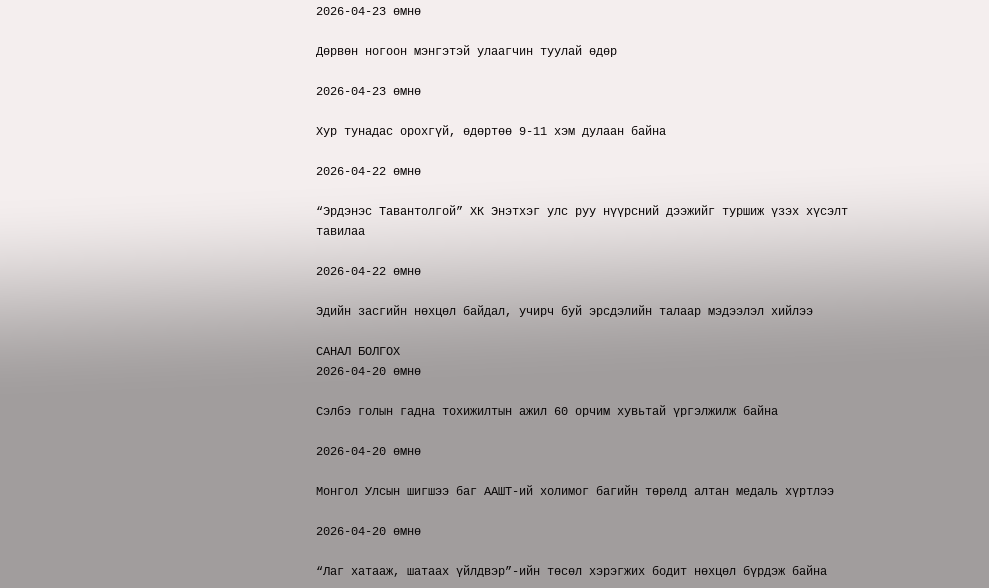2026-04-23 өмнө

Дөрвөн ногоон мэнгэтэй улаагчин туулай өдөр

2026-04-23 өмнө

Хур тунадас орохгүй, өдөртөө 9-11 хэм дулаан байна

2026-04-22 өмнө

“Эрдэнэс Тавантолгой” ХК Энэтхэг улс руу нүүрсний дээжийг туршиж үзэх хүсэлт тавилаа

2026-04-22 өмнө

Эдийн засгийн нөхцөл байдал, учирч буй эрсдэлийн талаар мэдээлэл хийлээ

САНАЛ БОЛГОХ
2026-04-20 өмнө

Сэлбэ голын гадна тохижилтын ажил 60 орчим хувьтай үргэлжилж байна

2026-04-20 өмнө

Монгол Улсын шигшээ баг ААШТ-ий холимог багийн төрөлд алтан медаль хүртлээ

2026-04-20 өмнө

“Лаг хатааж, шатаах үйлдвэр”-ийн төсөл хэрэгжих бодит нөхцөл бүрдэж байна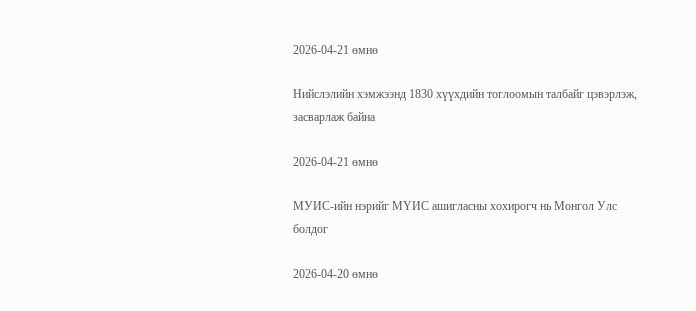2026-04-21 өмнө

Нийслэлийн хэмжээнд 1830 хүүхдийн тоглоомын талбайг цэвэрлэж, засварлаж байна

2026-04-21 өмнө

МУИС-ийн нэрийг МҮИС ашигласны хохирогч нь Монгол Улс болдог

2026-04-20 өмнө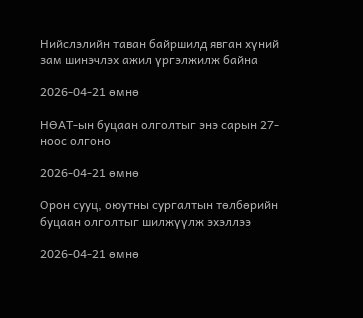Нийслэлийн таван байршилд явган хүний зам шинэчлэх ажил үргэлжилж байна

2026-04-21 өмнө

НӨАТ-ын буцаан олголтыг энэ сарын 27-ноос олгоно

2026-04-21 өмнө

Орон сууц, оюутны сургалтын төлбөрийн буцаан олголтыг шилжүүлж эхэллээ

2026-04-21 өмнө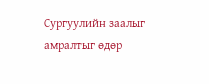Сургуулийн заалыг амралтыг өдөр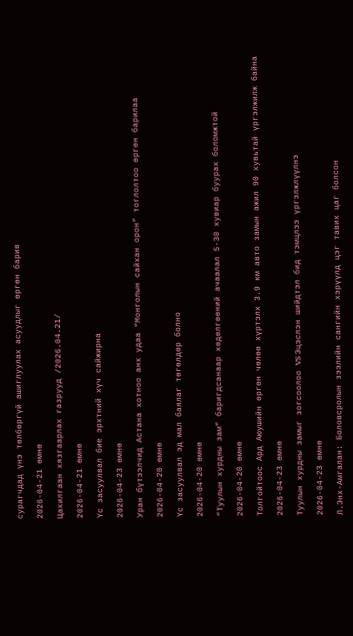сурагчдад үнэ төлбөргүй ашиглуулах асуудлыг өргөн барив

2026-04-21 өмнө

Цахилгаан хязгаарлах газрууд /2026.04.21/

2026-04-21 өмнө

Үс засуулвал бие эрхтний хүч сайжирна

2026-04-23 өмнө

Уран бүтээлчид Астана хотноо анх удаа “Монголын сайхан орон” тоглолтоо өргөн барилаа

2026-04-20 өмнө

Үс засуулвал эд мал баялаг төгөлдөр болно

2026-04-20 өмнө

“Туулын хурдны зам” баригдсанаар хөдөлгөөний ачаалал 5-30 хувиар буурах боломжтой

2026-04-20 өмнө

Толгойтоос Ард Аюушийн өргөн чөлөө хүртэлх 3.9 км авто замын ажил 90 хувьтай үргэлжилж байна

2026-04-23 өмнө

Туулын хурдны замыг зогсоолоо VS Эцэслэн шийдтэл бид тэмцлээ үргэлжлүүлнэ

2026-04-23 өмнө

Л.Энх-Амгалан: Боловсролын зээлийн сангийн хэрүүлд цэг тавих цаг болсон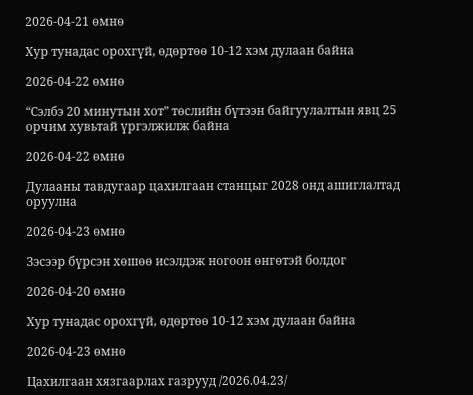2026-04-21 өмнө

Хур тунадас орохгүй, өдөртөө 10-12 хэм дулаан байна

2026-04-22 өмнө

“Сэлбэ 20 минутын хот” төслийн бүтээн байгуулалтын явц 25 орчим хувьтай үргэлжилж байна

2026-04-22 өмнө

Дулааны тавдугаар цахилгаан станцыг 2028 онд ашиглалтад оруулна

2026-04-23 өмнө

Зэсээр бүрсэн хөшөө исэлдэж ногоон өнгөтэй болдог

2026-04-20 өмнө

Хур тунадас орохгүй, өдөртөө 10-12 хэм дулаан байна

2026-04-23 өмнө

Цахилгаан хязгаарлах газрууд /2026.04.23/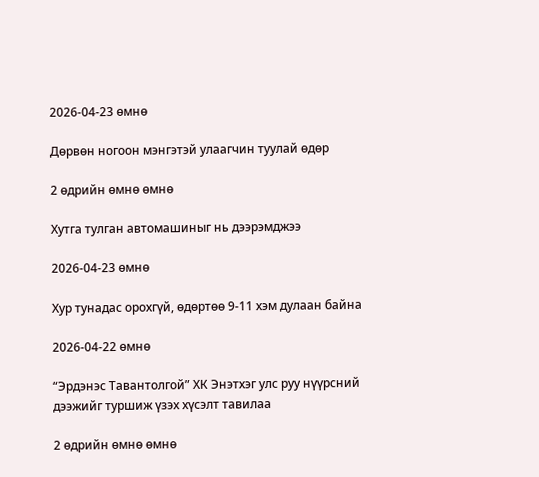2026-04-23 өмнө

Дөрвөн ногоон мэнгэтэй улаагчин туулай өдөр

2 өдрийн өмнө өмнө

Хутга тулган автомашиныг нь дээрэмджээ

2026-04-23 өмнө

Хур тунадас орохгүй, өдөртөө 9-11 хэм дулаан байна

2026-04-22 өмнө

“Эрдэнэс Тавантолгой” ХК Энэтхэг улс руу нүүрсний дээжийг туршиж үзэх хүсэлт тавилаа

2 өдрийн өмнө өмнө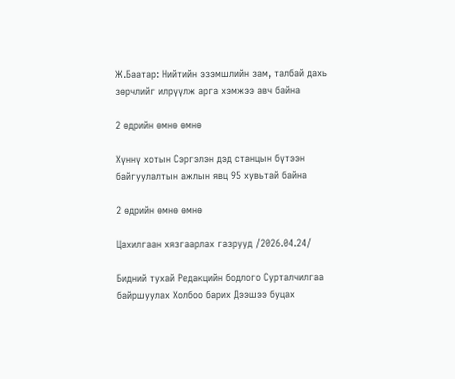Ж.Баатар: Нийтийн эзэмшлийн зам, талбай дахь зөрчлийг илрүүлж арга хэмжээ авч байна

2 өдрийн өмнө өмнө

Хүннү хотын Сэргэлэн дэд станцын бүтээн байгуулалтын ажлын явц 95 хувьтай байна

2 өдрийн өмнө өмнө

Цахилгаан хязгаарлах газрууд /2026.04.24/

Бидний тухай Редакцийн бодлого Сурталчилгаа байршуулах Холбоо барих Дээшээ буцах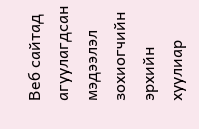Веб сайтад агуулагдсан мэдээлэл зохиогчийн эрхийн хуулиар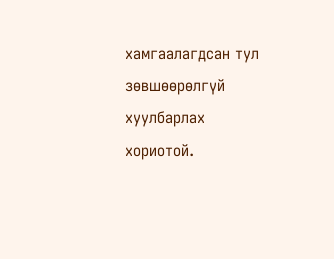хамгаалагдсан тул зөвшөөрөлгүй хуулбарлах хориотой.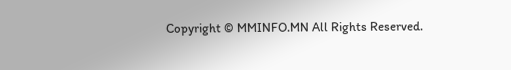Copyright © MMINFO.MN All Rights Reserved.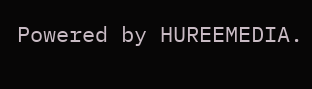Powered by HUREEMEDIA.